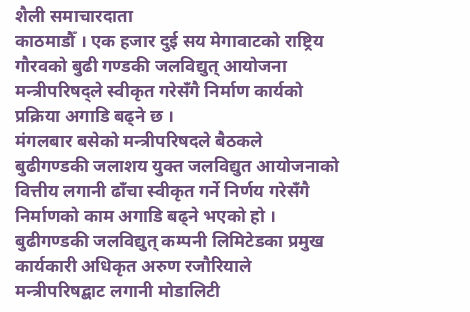शैली समाचारदाता
काठमाडौँ । एक हजार दुई सय मेगावाटको राष्ट्रिय गौरवको बुढी गण्डकी जलविद्युत् आयोजना मन्त्रीपरिषद्ले स्वीकृत गरेसँगै निर्माण कार्यको प्रक्रिया अगाडि बढ्ने छ ।
मंगलबार बसेको मन्त्रीपरिषदले बैठकले बुढीगण्डकी जलाशय युक्त जलविद्युत आयोजनाको वित्तीय लगानी ढाँचा स्वीकृत गर्ने निर्णय गरेसँगै निर्माणको काम अगाडि बढ्ने भएको हो ।
बुढीगण्डकी जलविद्युत् कम्पनी लिमिटेडका प्रमुख कार्यकारी अधिकृत अरुण रजौरियाले मन्त्रीपरिषद्बाट लगानी मोडालिटी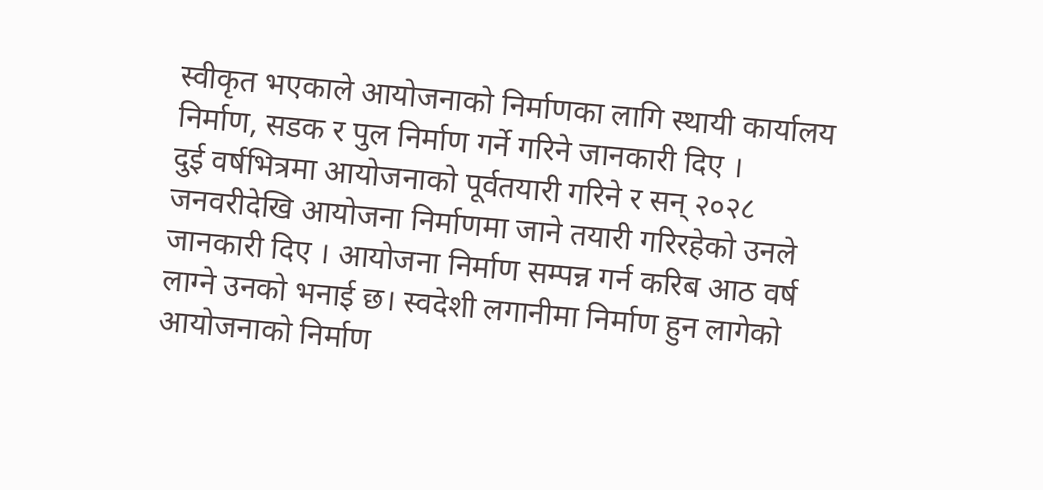स्वीकृत भएकाले आयोजनाको निर्माणका लागि स्थायी कार्यालय निर्माण, सडक र पुल निर्माण गर्ने गरिने जानकारी दिए ।
दुई वर्षभित्रमा आयोजनाको पूर्वतयारी गरिने र सन् २०२८ जनवरीदेखि आयोजना निर्माणमा जाने तयारी गरिरहेको उनले जानकारी दिए । आयोजना निर्माण सम्पन्न गर्न करिब आठ वर्ष लाग्ने उनको भनाई छ। स्वदेशी लगानीमा निर्माण हुन लागेको आयोजनाको निर्माण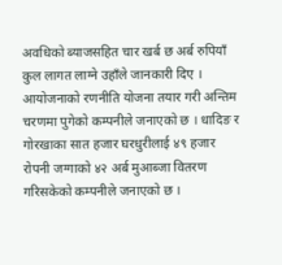अवधिको ब्याजसहित चार खर्ब छ अर्ब रुपियाँ कुल लागत लाग्ने उहाँले जानकारी दिए ।
आयोजनाको रणनीति योजना तयार गरी अन्तिम चरणमा पुगेको कम्पनीले जनाएको छ । धादिङ र गोरखाका सात हजार घरधुरीलाई ४९ हजार रोपनी जग्गाको ४२ अर्ब मुआब्जा वितरण गरिसकेको कम्पनीले जनाएको छ ।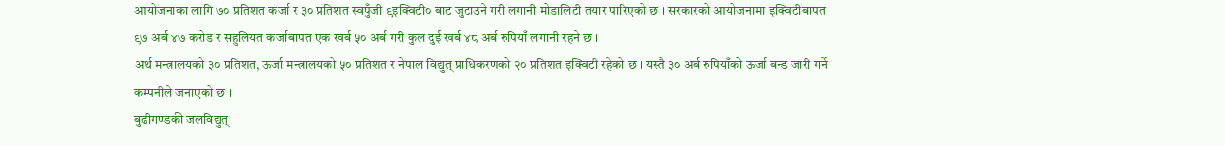आयोजनाका लागि ७० प्रतिशत कर्जा र ३० प्रतिशत स्वपुँजी ९इक्विटी० बाट जुटाउने गरी लगानी मोडालिटी तयार पारिएको छ । सरकारको आयोजनामा इक्विटीबापत ९७ अर्ब ४७ करोड र सहुलियत कर्जाबापत एक खर्ब ५० अर्ब गरी कुल दुई खर्ब ४८ अर्ब रुपियाँ लगानी रहने छ ।
अर्थ मन्त्रालयको ३० प्रतिशत, ऊर्जा मन्त्रालयको ५० प्रतिशत र नेपाल विद्युत् प्राधिकरणको २० प्रतिशत इक्विटी रहेको छ । यस्तै ३० अर्ब रुपियाँको ऊर्जा बन्ड जारी गर्ने कम्पनीले जनाएको छ ।
बुढीगण्डकी जलविद्युत्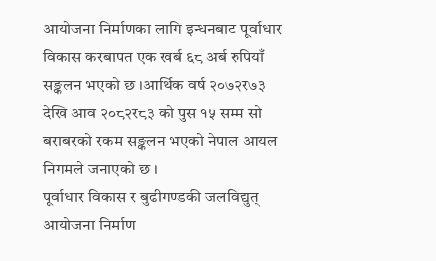आयोजना निर्माणका लागि इन्धनबाट पूर्वाधार विकास करबापत एक खर्ब ६८ अर्ब रुपियाँ सङ्कलन भएको छ ।आर्थिक वर्ष २०७२र७३ देखि आव २०८२र८३ को पुस १५ सम्म सो बराबरको रकम सङ्कलन भएको नेपाल आयल निगमले जनाएको छ ।
पूर्वाधार विकास र बुढीगण्डकी जलविद्युत् आयोजना निर्माण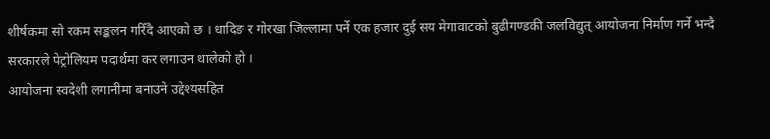शीर्षकमा सो रकम सङ्कलन गरिँदै आएको छ । धादिङ र गोरखा जिल्लामा पर्ने एक हजार दुई सय मेगावाटको बुढीगण्डकी जलविद्युत् आयोजना निर्माण गर्ने भन्दै सरकारले पेट्रोलियम पदार्थमा कर लगाउन थालेको हो ।
आयोजना स्वदेशी लगानीमा बनाउने उद्देश्यसहित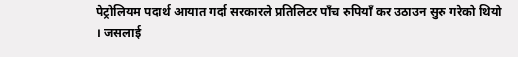पेट्रोलियम पदार्थ आयात गर्दा सरकारले प्रतिलिटर पाँच रुपियाँ कर उठाउन सुरु गरेको थियो । जसलाई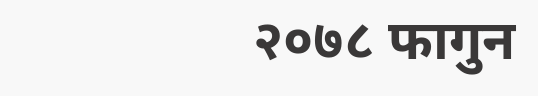२०७८ फागुन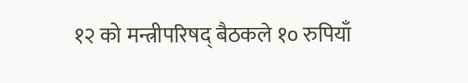१२ को मन्त्रीपरिषद् बैठकले १० रुपियाँ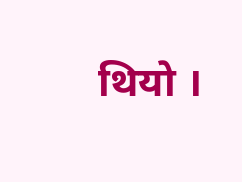थियो ।